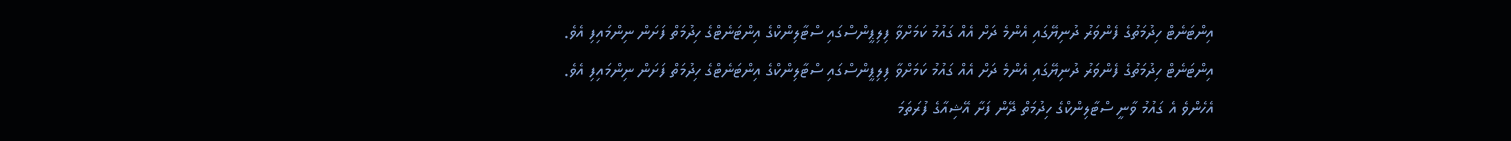އިންޓަނެޓް ހިދުމަތުގެ ފެންވަރު ދުނިޔޭގައި އެންމެ ދަށް އެއް ގައުމު ކަމަށްވާ ފިލިޕީންސްގައި ސްޓާލިންކްގެ އިންޓަނެޓްގެ ހިދުމަތް ފަށަން ނިންމައިފި އެވެ.
އިންޓަނެޓް ހިދުމަތުގެ ފެންވަރު ދުނިޔޭގައި އެންމެ ދަށް އެއް ގައުމު ކަމަށްވާ ފިލިޕީންސްގައި ސްޓާލިންކްގެ އިންޓަނެޓްގެ ހިދުމަތް ފަށަން ނިންމައިފި އެވެ.
އެހެންވެ އެ ގައުމު ވާނީ ސްޓާލިންކްގެ ހިދުމަތް ދޭން ފަށާ އޭޝިއާގެ ފުރަތަމަ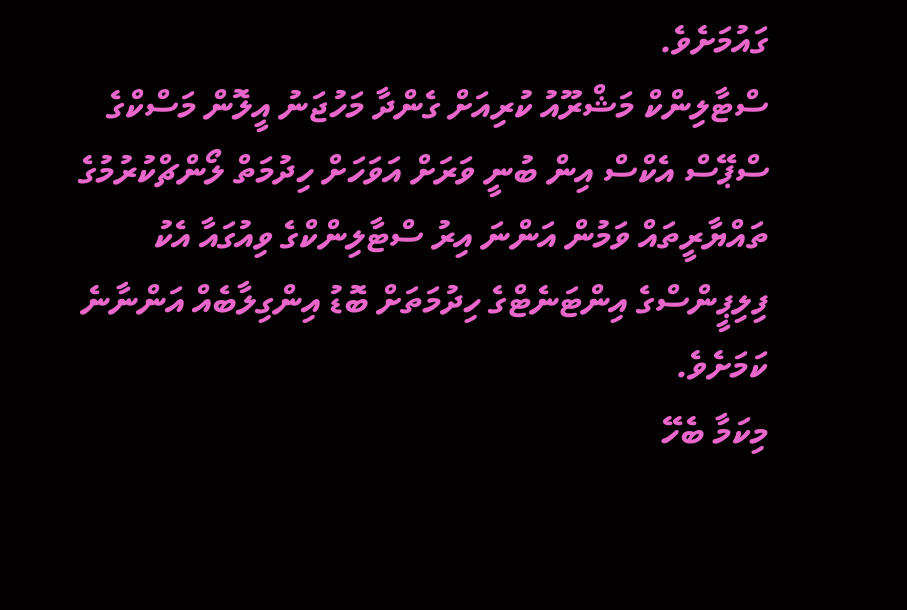ގައުމަށެވެ.
ސްޓާލިންކް މަޝްރޫއު ކުރިއަށް ގެންދާ މަހުޖަނު އީލޮން މަސްކްގެ ސްޕޭސް އެކްސް އިން ބުނީ ވަރަށް އަވަހަށް ހިދުމަތް ލޯންޗްކުރުމުގެ ތައްޔާރީތައް ވަމުން އަންނަ އިރު ސްޓާލިންކްގެ ވިއުގައާ އެކު ފިލިޕީންސްގެ އިންޓަނެޓްގެ ހިދުމަތަށް ބޮޑު އިންގިލާބެއް އަންނާނެ ކަމަށެވެ.
މިކަމާ ބެހޭ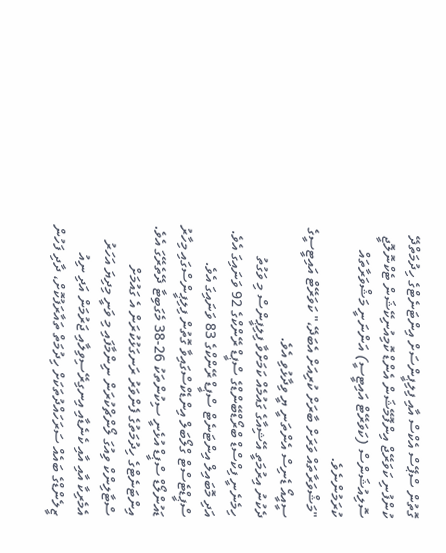ގޮތުން ސްޕޭސް އެކްސް އާއި ފިލިޕީންސަށް އިންޓަނެޓްގެ ހިދުމަތްދޭ ކުންފުނި ކަވަރޭޖް އިންފޮމޭޝަން އެންޑް ކޮމިއުނިކޭޝަން ޓެކްނޮލޮޖީ ސޮލިއުޝަންސް (ކަވަރޭޓް އައިޓީސީ) އަންނަނީ މަޝްވަރާތައް ކުރަމުންނެވެ.
"މަޝްވަރާތައް ވަރަށް ބާރަށް ކުރިއަށް އެބަދޭ،" ކަވަރޭޓް އައިޓީސީގެ ސީއީއޯ ޑެނިސް އެންތަނީ ޔީ ވިދާޅުވި އެވެ.
ދެކުނު އިރުމަތީ އޭޝިއާގެ ގައުމެއް ކަމަށްވާ ފިލިޕީންސް މި ވަގުތު ހިމެނެނީ ފިކްސްޑް ބްރޯޑްބޭންޑްގެ ސްޕީޑް ރޭންކްގެ 92 ވަނައިގަ އެވެ. އަދި މޮބައިލް އިންޓަނެޓް ސްޕީޑް ރޭންކްގެ 83 ވަނައިގަ އެވެ.
ސްޕީޑްޓެސްޓް ގްލޯބަލް އިންޑެކްސްގައިވާ ގޮތުން ފިލިޕީންސްގައި މިހާރު ޑައުންލޯޑް ސްޕީޑް އުޅެނީ ސިކުންތަކު 26-38 މެގަބިޓާ ދޭތެރޭގަ އެވެ.
އިންޓަނެޓްގެ ހިދުމަތުގެ ފެންވަރު ރަނގަޅުކުރަން އެ ގައުމަށް ސްޓާލިންކް ވިއުގަ ލޯންޗްކުރަން ނިންމާފައި މި ވަނީ މިދިޔަ އަހަރު އެމެރިކާ އާއި އާއި ކެނެޑާއި އިނގިރޭސިވިލާއި ޖަރުމަން އަދި ނިއު ޒީލެންޑްގެ ބައެއް ސަރަހައްދުތަކަށް ހިދުމަތް ތައާރަފުކޮށް، ދާދި ފަހުން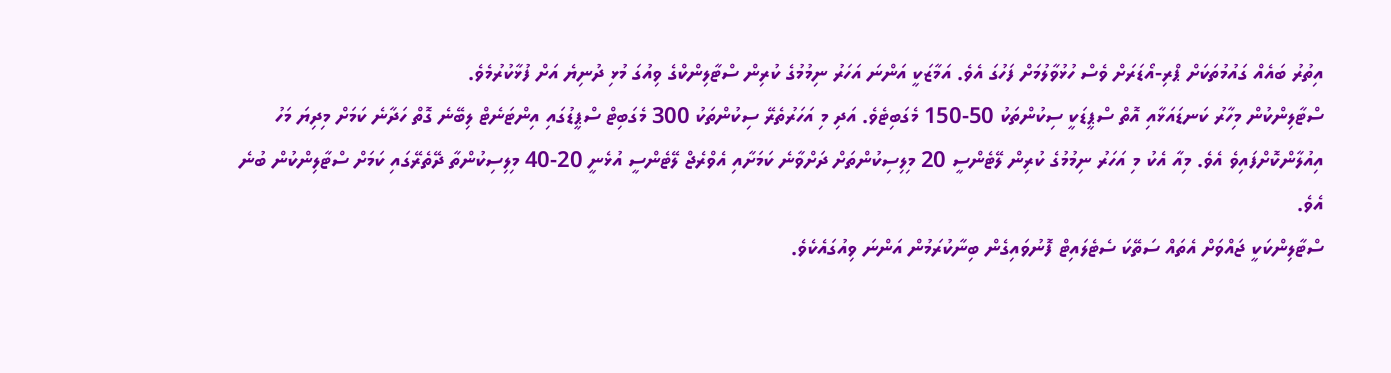އިތުރު ބައެއް ގައުމުތަކަށް ޕްރި-އޯޑަރަށް ވެސް ހުޅުވާލުމަށް ފަހުގަ އެވެ. އަމާޒަކީ އަންނަ އަހަރު ނިމުމުގެ ކުރިން ސްޓާލިންކްގެ ވިއުގަ މުޅި ދުނިޔެ އަށް ފުޅާކުރުމެވެ.
ސްޓާލިންކުން މިހާރު ކަނޑައަޅާއި އޮތް ސްޕީޑަކީ ސިކުންތަކު 50-150 މެގަބިޓެވެ. އަދި މި އަހަރުތެރޭ ސިކުންތަކު 300 މެގަބިޓް ސްޕީޑުގައި އިންޓަނެޓް ލިބޭނެ ގޮތް ހަދާނެ ކަމަށް މިދިޔަ މަހު އިއުލާންކޮށްފައިވެ އެވެ. މިއާ އެކު މި އަހަރު ނިމުމުގެ ކުރިން ލޭޓެންސީ 20 މިލިސިކުންތަށް ދަށްވާނެ ކަމަށާއި އެވްރެޖް ލޭޓެންސީ އުޅެނީ 20-40 މިލިސިކުންތާ ދޭތެރޭގައި ކަމަށް ސްޓާލިންކުން ބުނެ އެވެ.
ސްޓާލިންކަކީ ޖައްވަށް އެތައް ސަތޭކަ ސެޓެލައިޓް ފޮނުވައިގެން ބިނާކުރަމުން އަންނަ ވިއުގައެކެވެ.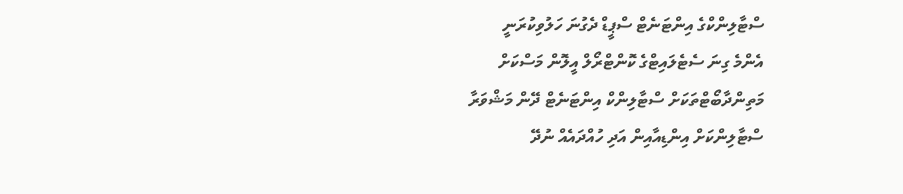ސްޓާލިންކްގެ އިންޓަނެޓް ސްޕީޑް ދެގުނަ ހަލުވިކުރަނީ
އެންމެ ގިނަ ސެޓެލައިޓްގެ ކޮންޓްރޯލް އީލޮން މަސްކަށް
މަތިންދާބޯޓްތަކަށް ސްޓާލިންކް އިންޓަނެޓް ދޭން މަޝްވަރާ
ސްޓާލިންކަށް އިންޑިއާއިން އަދި ހުއްދައެއް ނުދޭ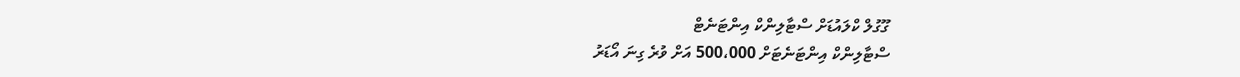ގޫގުލް ކްލައުޑަށް ސްޓާލިންކް އިންޓަނެޓް
ސްޓާލިންކް އިންޓަނެޓަށް 500،000 އަށް ވުރެ ގިނަ އޯޑަރު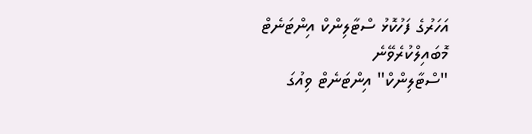އަހަރުގެ ފަހުކޮޅު ސްޓާލިންކް އިންޓަނެޓް މޮބައިލްކުރެވޭނެ
"ސްޓާލިންކް" އިންޓަނެޓް ވިއުގަ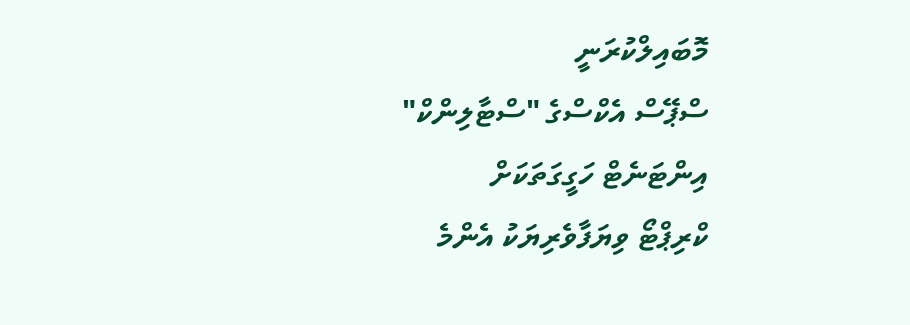މޮބައިލްކުރަނީ
ސްޕޭސް އެކްސްގެ "ސްޓާލިންކް" އިންޓަނެޓް ހަގީގަތަކަށް
ކްރިޕްޓޯ ވިޔަފާވެރިޔަކު އެންމެ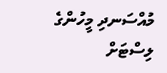މުއްސަނދި މީހުންގެ ލިސްޓަށް